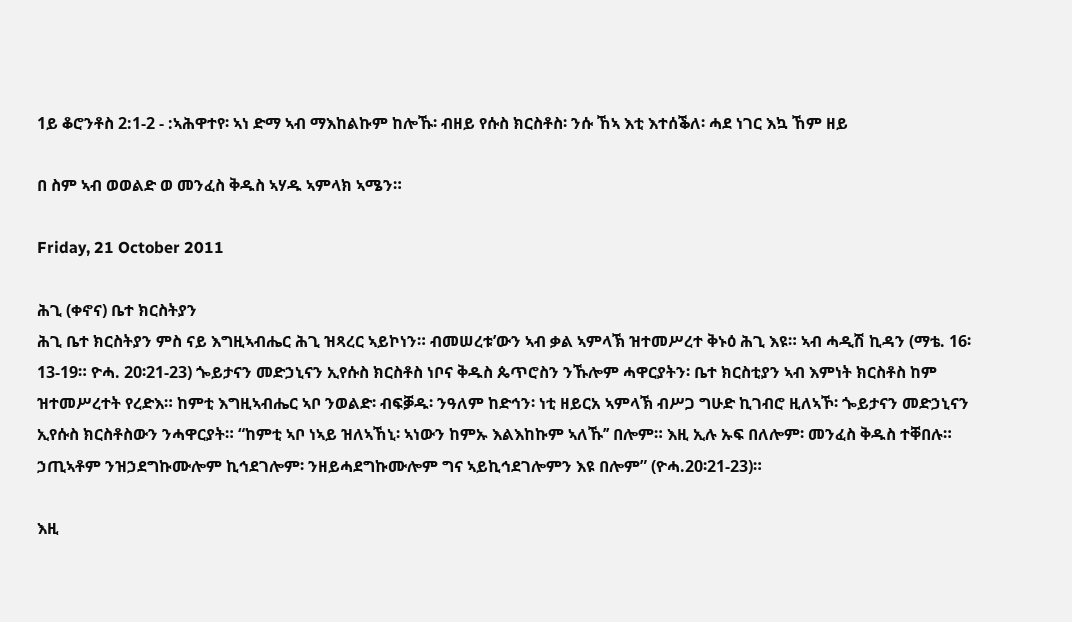1ይ ቆሮንቶስ 2:1-2 - :ኣሕዋተየ፡ ኣነ ድማ ኣብ ማእከልኩም ከሎኹ፡ ብዘይ የሱስ ክርስቶስ፡ ንሱ ኸኣ እቲ እተሰቕለ፡ ሓደ ነገር እኳ ኸም ዘይ

በ ስም ኣብ ወወልድ ወ መንፈስ ቅዱስ ኣሃዱ ኣምላክ ኣሜን።

Friday, 21 October 2011

ሕጊ (ቀኖና) ቤተ ክርስትያን
ሕጊ ቤተ ክርስትያን ምስ ናይ እግዚኣብሔር ሕጊ ዝጻረር ኣይኮነን። ብመሠረቱ’ውን ኣብ ቃል ኣምላኽ ዝተመሥረተ ቅኑዕ ሕጊ እዩ። ኣብ ሓዲሽ ኪዳን (ማቴ. 16፡13-19። ዮሓ. 20፡21-23) ጐይታናን መድኃኒናን ኢየሱስ ክርስቶስ ነቦና ቅዱስ ጴጥሮስን ንኹሎም ሓዋርያትን፡ ቤተ ክርስቲያን ኣብ እምነት ክርስቶስ ከም ዝተመሥረተት የረድእ። ከምቲ እግዚኣብሔር ኣቦ ንወልድ፡ ብፍቓዱ፡ ንዓለም ከድኅን፡ ነቲ ዘይርአ ኣምላኽ ብሥጋ ግሁድ ኪገብሮ ዚለኣኾ፡ ጐይታናን መድኃኒናን ኢየሱስ ክርስቶስውን ንሓዋርያት። “ከምቲ ኣቦ ነኣይ ዝለኣኸኒ፡ ኣነውን ከምኡ እልእከኩም ኣለኹ’’ በሎም። እዚ ኢሉ ኡፍ በለሎም፡ መንፈስ ቅዱስ ተቐበሉ። ኃጢኣቶም ንዝኃደግኩሙሎም ኪኅደገሎም፡ ንዘይሓደግኩሙሎም ግና ኣይኪኅደገሎምን እዩ በሎም” (ዮሓ.20፡21-23)።

እዚ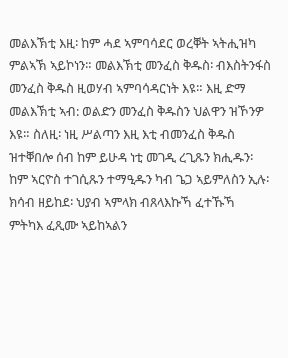መልእኽቲ እዚ፡ ከም ሓደ ኣምባሳደር ወረቐት ኣትሒዝካ ምልኣኽ ኣይኮነን። መልእኽቲ መንፈስ ቅዱስ፡ ብእስትንፋስ መንፈስ ቅዱስ ዚወሃብ ኣምባሳዳርነት እዩ። እዚ ድማ መልእኽቲ ኣብ: ወልድን መንፈስ ቅዱስን ህልዋን ዝኾንዎ እዩ። ስለዚ፡ ነዚ ሥልጣን እዚ እቲ ብመንፈስ ቅዱስ ዝተቐበሎ ሰብ ከም ይሁዳ ነቲ መገዲ ረጊጹን ክሒዱን፡ ከም ኣርዮስ ተገሲጹን ተማዒዱን ካብ ጌጋ ኣይምለስን ኢሉ፡ ክሳብ ዘይከደ፡ ህያብ ኣምላክ ብጸላእኩኻ ፈተኹኻ ምትካእ ፈጺሙ ኣይከኣልን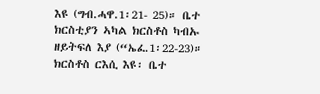እዩ (ግብ.ሓዋ.1፡21- 25)። ቤተ ክርስቲያን ኣካል ክርስቶስ ካብኡ ዘይትፍለ እያ (“ኤፈ.1፡22-23)። ክርስቶስ ርእሲ እዩ፡ ቤተ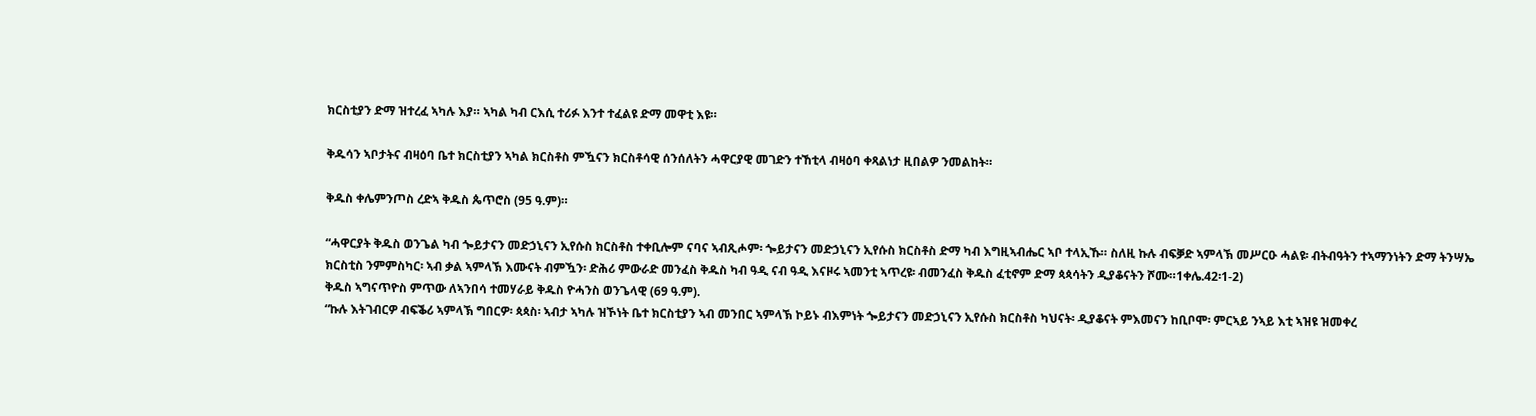ክርስቲያን ድማ ዝተረፈ ኣካሉ እያ። ኣካል ካብ ርእሲ ተሪፉ እንተ ተፈልዩ ድማ መዋቲ እዩ።

ቅዱሳን ኣቦታትና ብዛዕባ ቤተ ክርስቲያን ኣካል ክርስቶስ ምዃናን ክርስቶሳዊ ሰንሰለትን ሓዋርያዊ መገድን ተኸቲላ ብዛዕባ ቀጻልነታ ዚበልዎ ንመልከት።

ቅዱስ ቀሌምንጦስ ረድኣ ቅዱስ ጴጥሮስ (95 ዓ.ም)።

“ሓዋርያት ቅዱስ ወንጌል ካብ ጐይታናን መድኃኒናን ኢየሱስ ክርስቶስ ተቀቢሎም ናባና ኣብጺሖም፡ ጐይታናን መድኃኒናን ኢየሱስ ክርስቶስ ድማ ካብ እግዚኣብሔር ኣቦ ተላኢኹ። ስለዚ ኩሉ ብፍቓድ ኣምላኽ መሥርዑ ሓልዩ፡ ብትብዓትን ተኣማንነትን ድማ ትንሣኤ ክርስቲስ ንምምስካር፡ ኣብ ቃል ኣምላኽ እሙናት ብምዃን፡ ድሕሪ ምውራድ መንፈስ ቅዱስ ካብ ዓዲ ናብ ዓዲ እናዞሩ ኣመንቲ ኣጥረዩ፡ ብመንፈስ ቅዱስ ፈቲኖም ድማ ጳጳሳትን ዲያቆናትን ሾሙ።1ቀሌ.42፡1-2)
ቅዱስ ኣግናጥዮስ ምጥው ለኣንበሳ ተመሃራይ ቅዱስ ዮሓንስ ወንጌላዊ (69 ዓ.ም).
“ኩሉ እትገብርዎ ብፍቕሪ ኣምላኽ ግበርዎ፡ ጳጳስ፡ ኣብታ ኣካሉ ዝኾነት ቤተ ክርስቲያን ኣብ መንበር ኣምላኽ ኮይኑ ብእምነት ጐይታናን መድኃኒናን ኢየሱስ ክርስቶስ ካህናት፡ ዲያቆናት ምእመናን ከቢቦሞ፡ ምርኣይ ንኣይ እቲ ኣዝዩ ዝመቀረ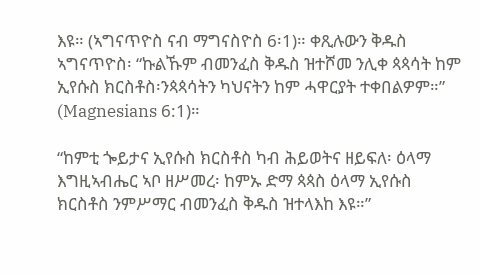እዩ። (ኣግናጥዮስ ናብ ማግናስዮስ 6፡1)። ቀጺሉውን ቅዱስ ኣግናጥዮስ፡ “ኩልኹም ብመንፈስ ቅዱስ ዝተሾመ ንሊቀ ጳጳሳት ከም ኢየሱስ ክርስቶስ፡ንጳጳሳትን ካህናትን ከም ሓዋርያት ተቀበልዎም።” (Magnesians 6:1)።

“ከምቲ ጐይታና ኢየሱስ ክርስቶስ ካብ ሕይወትና ዘይፍለ፡ ዕላማ እግዚኣብሔር ኣቦ ዘሥመረ፡ ከምኡ ድማ ጳጳስ ዕላማ ኢየሱስ ክርስቶስ ንምሥማር ብመንፈስ ቅዱስ ዝተላእከ እዩ።”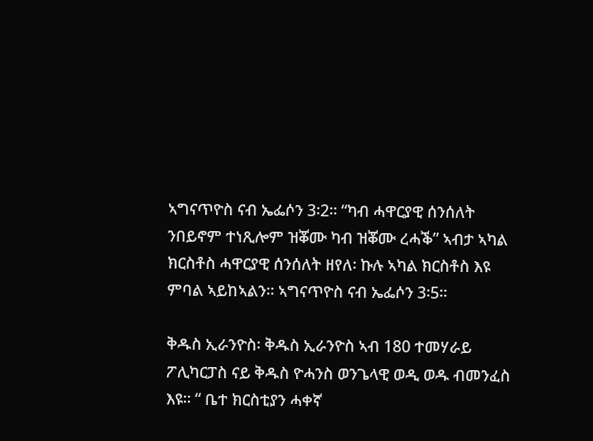ኣግናጥዮስ ናብ ኤፌሶን 3፡2። “ካብ ሓዋርያዊ ሰንሰለት ንበይኖም ተነጺሎም ዝቖሙ ካብ ዝቖሙ ረሓቕ” ኣብታ ኣካል ክርስቶስ ሓዋርያዊ ሰንሰለት ዘየለ፡ ኩሉ ኣካል ክርስቶስ እዩ ምባል ኣይከኣልን። ኣግናጥዮስ ናብ ኤፌሶን 3፡5።

ቅዱስ ኢራንዮስ፡ ቅዱስ ኢራንዮስ ኣብ 180 ተመሃራይ ፖሊካርፓስ ናይ ቅዱስ ዮሓንስ ወንጌላዊ ወዲ ወዱ ብመንፈስ እዩ። “ ቤተ ክርስቲያን ሓቀኛ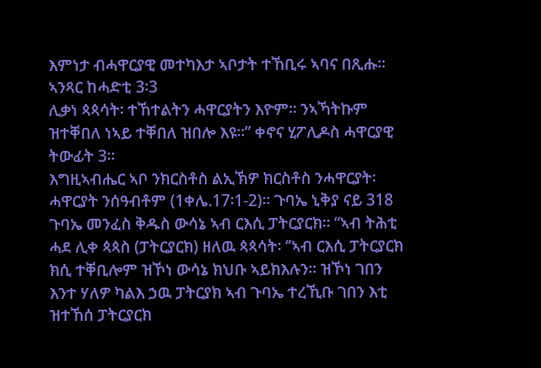እምነታ ብሓዋርያዊ መተካእታ ኣቦታት ተኸቢሩ ኣባና በጺሑ። ኣንጻር ከሓድቲ 3፡3
ሊቃነ ጳጳሳት፡ ተኸተልትን ሓዋርያትን እዮም። ንኣኻትኩም ዝተቐበለ ነኣይ ተቐበለ ዝበሎ እዩ።” ቀኖና ሂፖሊዶስ ሓዋርያዊ ትውፊት 3።
እግዚኣብሔር ኣቦ ንክርስቶስ ልኢኽዎ ክርስቶስ ንሓዋርያት፡ ሓዋርያት ንሰዓብቶም (1ቀሌ.17፡1-2)። ጉባኤ ኒቅያ ናይ 318 ጉባኤ መንፈስ ቅዱስ ውሳኔ ኣብ ርእሲ ፓትርያርክ። “ኣብ ትሕቲ ሓደ ሊቀ ጳጳስ (ፓትርያርክ) ዘለዉ ጳጳሳት፡ ‘’ኣብ ርእሲ ፓትርያርክ ክሲ ተቐቢሎም ዝኾነ ውሳኔ ክህቡ ኣይክእሉን። ዝኾነ ገበን እንተ ሃለዎ ካልእ ኃዉ ፓትርያክ ኣብ ጉባኤ ተረኺቡ ገበን እቲ ዝተኸሰ ፓትርያርክ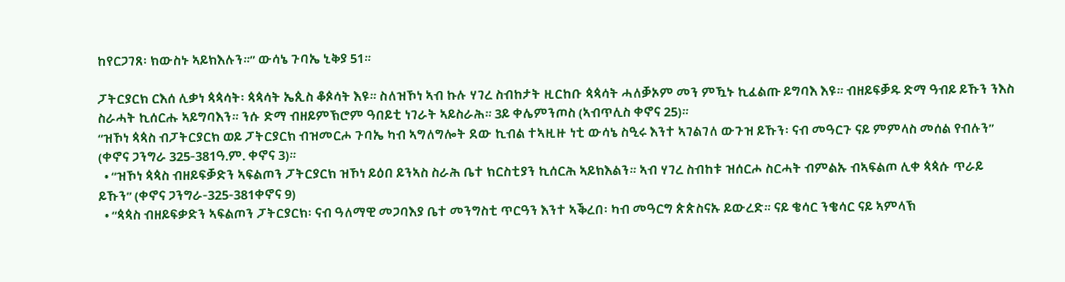ከየርጋገጸ፡ ክውስኑ ኣይክእሉን።” ውሳኔ ጉባኤ ኒቅያ 51።

ፓትርያርክ ርእሰ ሊቃነ ጳጳሳት፡ ጳጳሳት ኤጲስ ቆጶሳት እዩ። ስለዝኾነ ኣብ ኩሉ ሃገረ ስብከታት ዚርከቡ ጳጳሳት ሓለቓኦም መን ምዃኑ ኪፈልጡ ይግባእ እዩ። ብዘይፍቓዱ ድማ ዓብይ ይኹን ንእስ ስራሓት ኪሰርሑ ኣይግባእን። ንሱ ድማ ብዘይምኽሮም ዓበይቲ ነገራት ኣይስራሕ። 3ይ ቀሌምንጦስ (ኣብጥሊስ ቀኖና 25)።
“ዝኾነ ጳጳስ ብፓትርያርክ ወይ ፓትርያርክ ብዝመርሖ ጉባኤ ካብ ኣግለግሎት ደው ኪብል ተኣዚዙ ነቲ ውሳኔ ስዒሩ እንተ ኣገልገለ ውጉዝ ይኹን፡ ናብ መዓርጉ ናይ ምምላስ መሰል የብሉን” (ቀኖና ጋንግራ 325-381ዓ.ም. ቀኖና 3)።
  • “ዝኾነ ጳጳስ ብዘይፍቓድን ኣፍልጦን ፓትርያርክ ዝኾነ ይዕበ ይንኣስ ስራሕ ቤተ ክርስቲያን ኪሰርሕ ኣይክእልን። ኣብ ሃገረ ስብከቱ ዝሰርሖ ስርሓት ብምልኡ ብኣፍልጦ ሊቀ ጳጳሱ ጥራይ ይኹን” (ቀኖና ጋንግራ-325-381ቀኖና 9)
  • “ጳጳስ ብዘይፍቃድን ኣፍልጦን ፓትርያርክ፡ ናብ ዓለማዊ መጋባእያ ቤተ መንግስቲ ጥርዓን እንተ ኣቕረበ፡ ካብ መዓርግ ጵጵስናኡ ይውረድ። ናይ ቄሳር ንቄሳር ናይ ኣምላኽ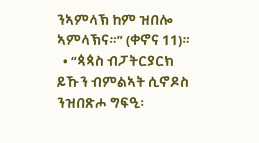ንኣምላኽ ከም ዝበሎ ኣምላኽና።” (ቀኖና 11)።
  • “ጳጳስ ብፓትርያርክ ይኹን ብምልኣት ሲኖዶስ ንዝበጽሖ ግፍዒ፡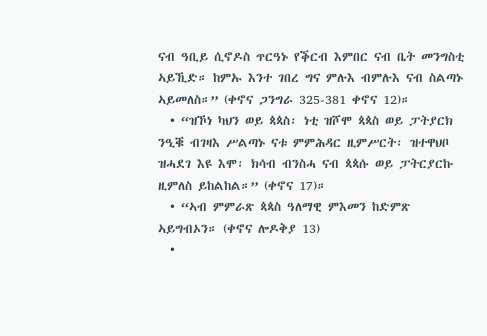ናብ ዓቢይ ሲኖዶስ ጥርዓኑ የቕርብ እምበር ናብ ቤት መንግስቲ ኣይኺድ። ከምኡ እንተ ገበረ ግና ምሉእ ብምሉእ ናብ ስልጣኑ ኣይመለስ።” (ቀኖና ጋንግራ 325-381 ቀኖና 12)።
  • “ዝኾነ ካህን ወይ ጳጳስ፡ ነቲ ዝሾሞ ጳጳስ ወይ ፓትያርክ ንዒቑ ብገዛእ ሥልጣኑ ናቱ ምምሕዳር ዚምሥርት፡ ዝተዋህቦ ዝሓደገ እዩ እሞ፡ ክሳብ ብንስሓ ናብ ጳጳሱ ወይ ፓትርያርኩ ዚምለስ ይከልከል።” (ቀኖና 17)።
  • “ኣብ ምምራጽ ጳጳስ ዓለማዊ ምእመን ከድምጽ ኣይግብኦን። (ቀኖና ሎዶቅያ 13)
  •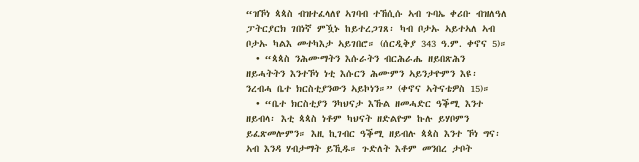“ዝኾነ ጳጳስ ብዝተፈላለየ ኣገባብ ተኸሲሱ ኣብ ጉባኤ ቀሪቡ ብዝለዓለ ፓትርያርክ ገበነኛ ምዃኑ ከይተረጋገጸ፡ ካብ ቦታኡ ኣይተኣለ ኣብ ቦታኡ ካልእ መተካእታ ኣይገበሮ። (ሰርዲቅያ 343 ዓ.ም. ቀኖና 5)።
  • “ጳጳስ ንሕሙማትን እሱራትን ብርሕራሔ ዘይበጽሕን ዘይሓትትን እንተኾነ ነቲ እሱርን ሕሙምን ኣይንታዮምን እዩ፡ ንረብሓ ቤተ ክርስቲያንውን ኣይኮነን።” (ቀኖና ኣትናቴዎስ 15)።
  • “ቤተ ክርስቲያን ንካህናታ እኹል ዘመሓድር ዓቕሚ እንተ ዘይብላ፡ እቲ ጳጳስ ነቶም ካህናት ዘድልዮም ኩሉ ይሃቦምን ይፈጽመሎምን። እዚ ኪገብር ዓቕሚ ዘይብሉ ጳጳስ እንተ ኾነ ግና፡ ኣብ እንዳ ሃብታማት ይኺዱ። ጉድለት እቶም መንበረ ታቦት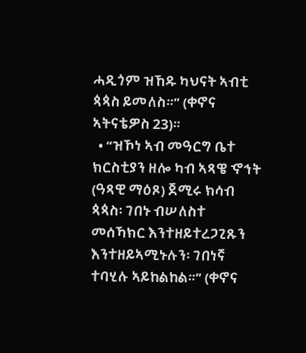ሓዲጎም ዝኸዱ ካህናት ኣብቲ ጳጳስ ይመለስ።” (ቀኖና ኣትናቴዎስ 23)።
  • “ዝኾነ ኣብ መዓርግ ቤተ ክርስቲያን ዘሎ ካብ ኣጻዌ ኆኅት (ዓጻዊ ማዕጾ) ጀሚሩ ክሳብ ጳጳስ፡ ገበኑ ብሠለስተ መሰኻክር እንተዘይተረጋጊጹን እንተዘይኣሚኑሉን፡ ገበነኛ ተባሂሉ ኣይከልከል።” (ቀኖና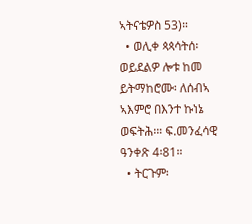ኣትናቴዎስ 53)።
  • ወሊቀ ጳጳሳትሰ፡ ወይደልዎ ሎቱ ከመ ይትማከሮሙ፡ ለሰብኣ ኣእምሮ በእንተ ኩነኔ ወፍትሕ፡። ፍ.መንፈሳዊ ዓንቀጽ 4፡81።
  • ትርጉም፡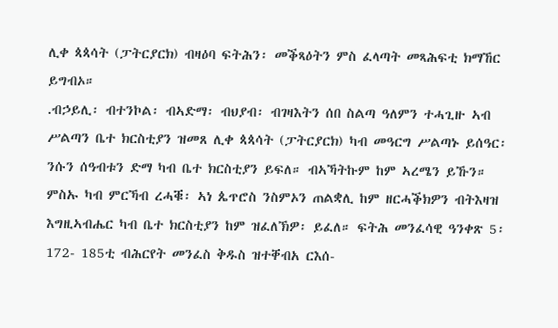ሊቀ ጳጳሳት (ፓትርያርክ) ብዛዕባ ፍትሕን፡ መቕጻዕትን ምስ ፈላጣት መጻሕፍቲ ክማኸር ይግብኦ።
.ብኃይሊ፡ ብተንኮል፡ ብኣድማ፡ ብህያብ፡ ብገዛእትን ሰበ ስልጣ ዓለምን ተሓጊዙ ኣብ ሥልጣን ቤተ ክርስቲያን ዝመጸ ሊቀ ጳጳሳት (ፓትርያርክ) ካብ መዓርግ ሥልጣኑ ይሰዓር፡ ንሱን ሰዓብቱን ድማ ካብ ቤተ ክርስቲያን ይፍለ። ብኣኻትኩም ከም ኣረሜን ይኹን። ምስኡ ካብ ምርኻብ ረሓቑ፡ ኣነ ጴጥሮስ ንስምኦን ጠልቋሊ ከም ዘርሓቕክዎን ብትእዛዝ እግዚኣብሔር ካብ ቤተ ክርስቲያን ከም ዝፈለኽዎ፡ ይፈለ። ፍትሕ መንፈሳዊ ዓንቀጽ 5፡ 172- 185ቲ ብሕርየት መንፈስ ቅዱስ ዝተቐብአ ርእሰ-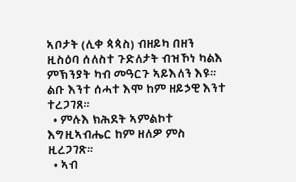ኣቦታት (ሊቀ ጳጳስ) ብዘይካ በዘን ዚስዕባ ሰለስተ ጉድለታት ብዝኾነ ካልእ ምኽንያት ካብ መዓርጉ ኣይእለን እዩ።
ልቡ እንተ ሰሓተ እሞ ከም ዘይኃዊ እንተ ተረጋገጸ።
  • ምሉእ ክሕደት ኣምልኮተ እግዚኣብሔር ከም ዘለዎ ምስ ዚረጋገጽ።
  • ኣብ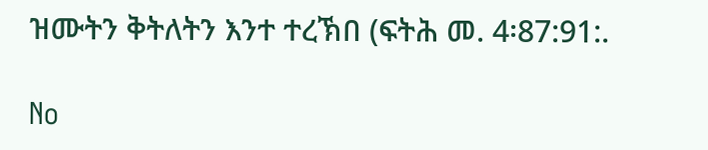ዝሙትን ቅትለትን እንተ ተረኽበ (ፍትሕ መ. 4፡87:91:.

No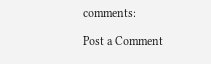comments:

Post a Comment